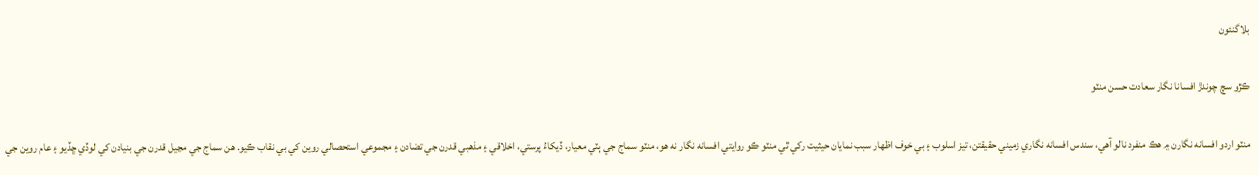بلاگنئون

ڪڙو سچ چوندڙ افسانا نگار سعادت حسن منٽو

منٽو اردو افسانه نگارن ۾ هڪ منفرد نالو آهي، سندس افسانه نگاري زميني حقيقتن، تيز اسلوب ۽ بي خوف اظهار سبب نمايان حيثيت رکي ٿي منٽو ڪو روايتي افسانه نگار نه هو، منٽو سماج جي ٻٽي معيار، ڏيکاءُ پرستي، اخلاقي ۽ مذهبي قدرن جي تضادن ۽ مجموعي استحصالي روين کي بي نقاب ڪيو. هن سماج جي مڃيل قدرن جي بنيادن کي لوڏي ڇڏيو ۽ عام روين جي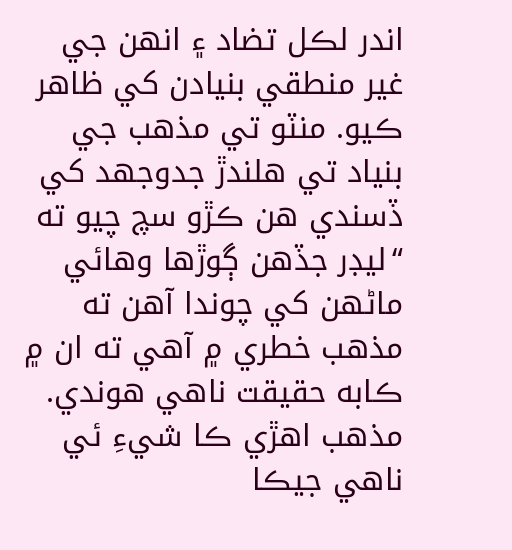اندر لڪل تضاد ۽ انهن جي غير منطقي بنيادن کي ظاهر ڪيو. منٽو تي مذهب جي بنياد تي هلندڙ جدوجھد کي ڏسندي هن ڪڙو سچ چيو ته “ليڊر جڏهن ڳوڙها وهائي ماڻهن کي چوندا آهن ته مذهب خطري ۾ آهي ته ان ۾ ڪابه حقيقت ناهي هوندي. مذهب اهڙي ڪا شيءِ ئي ناهي جيڪا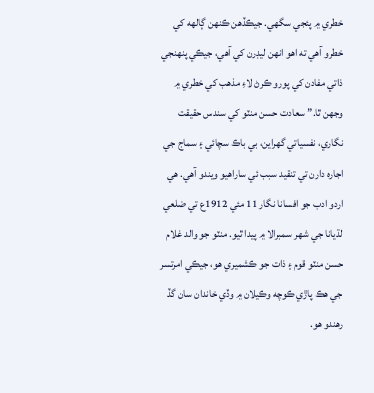خطري ۾ پئجي سگهي. جيڪڏهن ڪنهن ڳالهه کي خطرو آهي ته اهو انھن ليڊرن کي آهي، جيڪي پنھنجي ذاتي مفادن کي پورو ڪرڻ لاءِ مذهب کي خطري ۾ وجهن ٿا.” سعادت حسن منٽو کي سندس حقيقت نگاري، نفسياتي گهراين، بي باڪ سچائي ۽ سماج جي اجاره دارن تي تنقيد سبب ئي ساراهيو ويندو آهي. هي اردو ادب جو افسانا نگار 11 مئي 1912ع تي ضلعي لڌيانا جي شهر سمبرالا ۾ پيدا ٿيو. منٽو جو والد غلام حسن منٽو قوم ۽ ذات جو ڪشميري هو، جيڪي امرتسر جي هڪ پاڙي ڪوچه وڪيلان ۾ وڏي خاندان سان گڏ رهندو هو.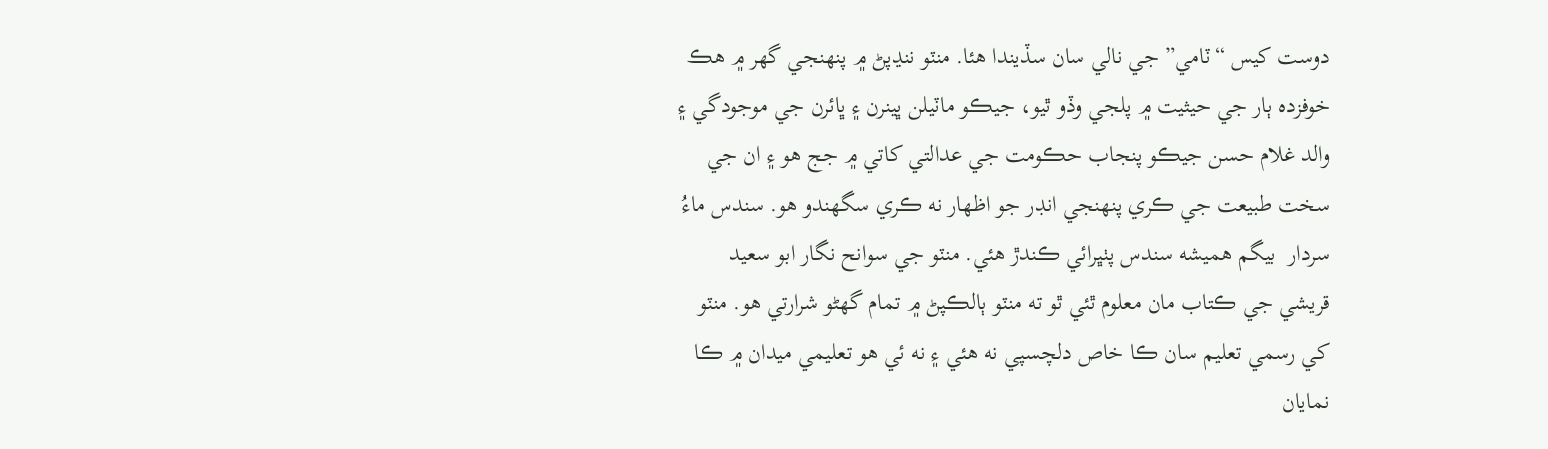دوست کيس “ٽامي” جي نالي سان سڏيندا هئا. منٽو ننڍپڻ ۾ پنهنجي گهر ۾ هڪ خوفزده ٻار جي حيثيت ۾ پلجي وڏو ٿيو، جيڪو ماٽيلن ڀينرن ۽ ڀائرن جي موجودگي ۽ والد غلام حسن جيڪو پنجاب حڪومت جي عدالتي کاتي ۾ جج هو ۽ ان جي سخت طبيعت جي ڪري پنهنجي انڊر جو اظهار نه ڪري سگهندو هو. سندس ماءُ سردار  بيگم هميشه سندس پٺڀرائي ڪندڙ هئي. منٽو جي سوانح نگار ابو سعيد قريشي جي ڪتاب مان معلوم ٿئي ٿو ته منٽو ٻالڪپڻ ۾ تمام گهڻو شرارتي هو. منٽو کي رسمي تعليم سان ڪا خاص دلچسپي نه هئي ۽ نه ئي هو تعليمي ميدان ۾ ڪا نمايان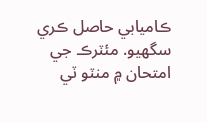ڪاميابي حاصل ڪري سگهيو. مئٽرڪ جي امتحان ۾ منٽو ٽي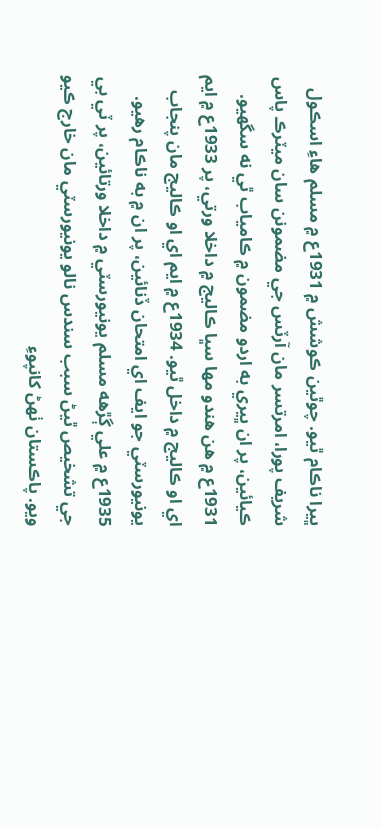ڀيرا ناڪام ٿيو. چوٿين ڪوشش ۾ 1931ع ۾ مسلم هاءِ اسڪول شريف پورا، امرتسر مان آرٽس جي مضمونن سان ميٽرڪ پاس ڪيائين، پر ان ڀيري به اردو مضمون ۾ ڪامياب ٿي نه سگهيو. 1931ع ۾ هن هندو مھا سڀا ڪاليج ۾ داخلا ورتي، پر 1933ع ۾ ايم اي او ڪاليج ۾ داخل ٿيو. 1934ع ۾ ايم اي او ڪاليج مان پنجاب يونيورسٽي جو ايف اي امتحان ڏنائين، پر ان ۾ به ناڪام رهيو. 1935ع ۾ علي ڳڙهه مسلم يونيورسٽي ۾ داخلا ورتائين، پر ٽي بي جي تشخيص ٿيڻ سبب سندس نالو يونيورسٽي مان خارج ڪيو ويو. پاڪستان ٺهڻ کانپوءِ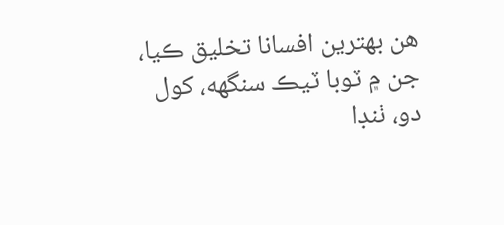هن بهترين افسانا تخليق ڪيا، جن ۾ ٽوبا ٽيڪ سنگهه، کول دو، ٺنڊا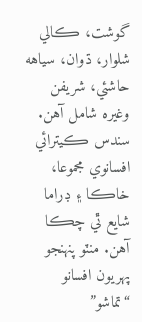گوشت، ڪالي شلوار، ڌوان، سياهه حاشئي، شريفن وغيره شامل آهن. سندس ڪيترائي افسانوي مجموعا، خاڪا ۽ ڊراما شايع ٿي چڪا آهن. منٽو پنهنجو پهريون افسانو “تماشو”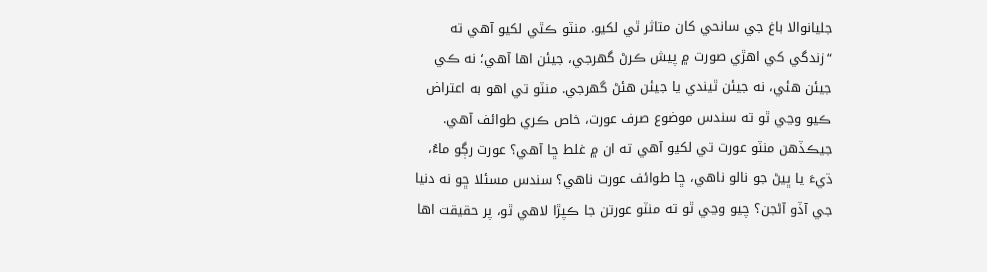جليانوالا باغ جي سانحي کان متاثر ٿي لکيو. منٽو ڪٿي لکيو آهي ته “زندگي کي اهڙي صورت ۾ پيش ڪرڻ گهرجي، جيئن اها آهي؛ نه ڪي جيئن هئي، نه جيئن ٿيندي يا جيئن هئڻ گهرجي. منٽو تي اهو به اعتراض ڪيو وڃي ٿو ته سندس موضوع صرف عورت، خاص ڪري طوائف آهي. جيڪڏهن منٽو عورت تي لکيو آهي ته ان ۾ غلط ڇا آهي؟ عورت رڳو ماءُ، ڌيءَ يا ڀيڻ جو نالو ناهي، ڇا طوائف عورت ناهي؟ سندس مسئلا ڇو نه دنيا جي آڏو آڻجن؟ چيو وڃي ٿو ته منٽو عورتن جا ڪپڙا لاهي ٿو، پر حقيقت اها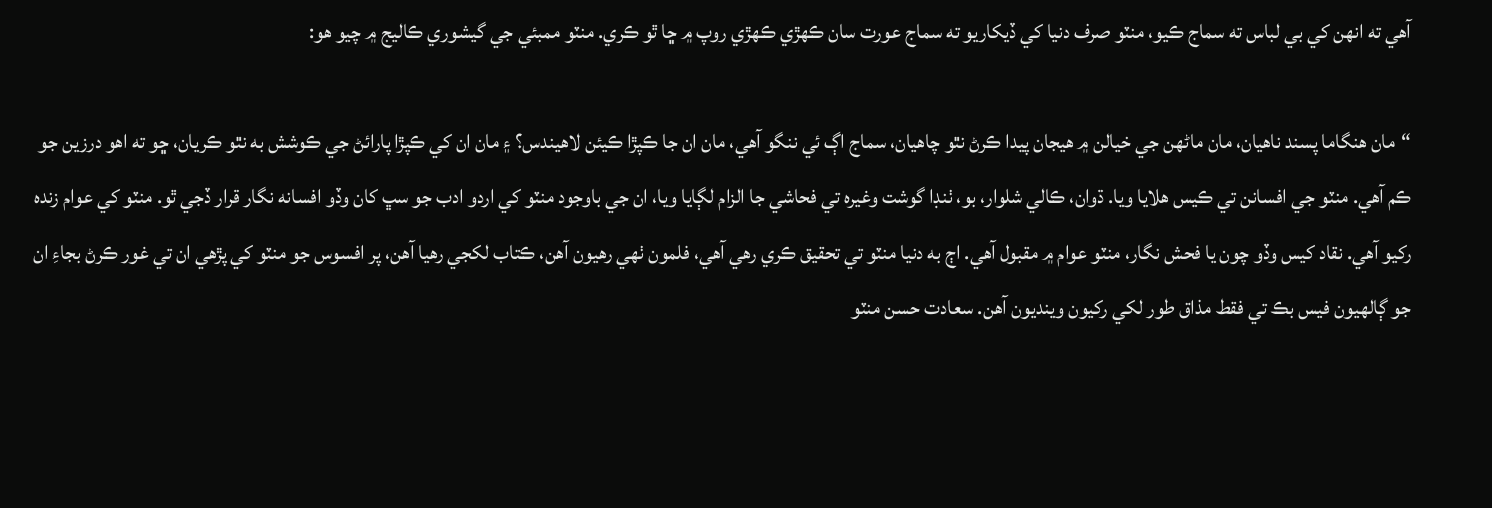آهي ته انهن کي بي لباس ته سماج ڪيو، منٽو صرف دنيا کي ڏيکاريو ته سماج عورت سان ڪهڙي ڪهڙي روپ ۾ ڇا ٿو ڪري. منٽو ممبئي جي گيشوري ڪاليج ۾ چيو هو:

“مان هنگاما پسند ناهيان، مان ماڻهن جي خيالن ۾ هيجان پيدا ڪرڻ نٿو چاهيان، سماج اڳ ئي ننگو آهي، مان ان جا ڪپڙا ڪيئن لاھيندس؟ ۽ مان ان کي ڪپڙا پارائڻ جي ڪوشش به نٿو ڪريان، ڇو ته اهو درزين جو ڪم آهي. منٽو جي افسانن تي ڪيس هلايا ويا. ڌوان، ڪالي شلوار، بو، ٺنڊا گوشت وغيره تي فحاشي جا الزام لڳايا ويا، ان جي باوجود منٽو کي اردو ادب جو سڀ کان وڏو افسانه نگار قرار ڏجي ٿو. منٽو کي عوام زنده رکيو آهي. نقاد کيس وڏو چون يا فحش نگار، منٽو عوام ۾ مقبول آهي. اڄ به دنيا منٽو تي تحقيق ڪري رهي آهي، فلمون ٺهي رهيون آهن، ڪتاب لکجي رهيا آهن، پر افسوس جو منٽو کي پڙهي ان تي غور ڪرڻ بجاءِ ان جو ڳالهيون فيس بڪ تي فقط مذاق طور لکي رکيون وينديون آهن. سعادت حسن منٽو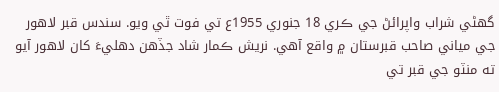گهڻي شراب واپرائڻ جي ڪري 18 جنوري 1955ع تي فوت ٿي ويو. سندس قبر لاهور جي مياني صاحب قبرستان ۾ واقع آهي. نريش ڪمار شاد جڏهن دهليءَ کان لاهور آيو ته منٽو جي قبر تي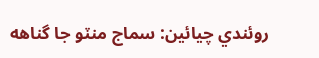روئندي چيائين: سماج منٽو جا گناهه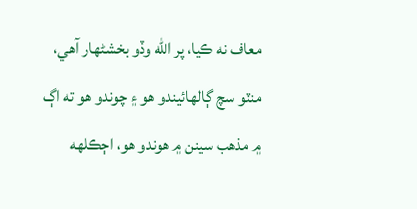معاف نه ڪيا، پر الله وڏو بخشڻهار آهي، منٽو سچ ڳالهائيندو هو ۽ چوندو هو ته اڳ ۾ مذهب سينن ۾ هوندو هو، اڄڪلهه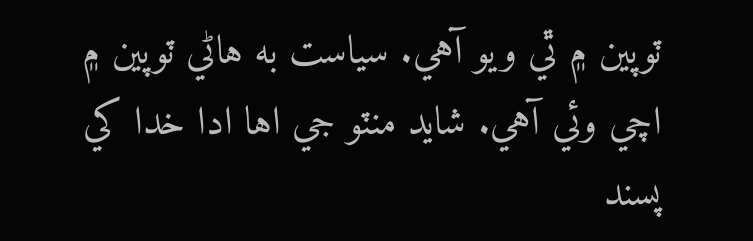ٽوپين ۾ ٿي ويو آهي. سياست به هاڻي ٽوپين ۾ اچي وئي آهي. شايد منٽو جي اها ادا خدا کي پسند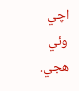اچي وئي هجي.